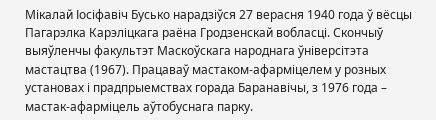Мікалай Іосіфавіч Бусько нарадзіўся 27 верасня 1940 года ў вёсцы Пагарэлка Карэліцкага раёна Гродзенскай вобласці. Скончыў выяўленчы факультэт Маскоўскага народнага ўніверсітэта мастацтва (1967). Працаваў мастаком-афарміцелем у розных установах і прадпрыемствах горада Баранавічы, з 1976 года – мастак-афарміцель аўтобуснага парку.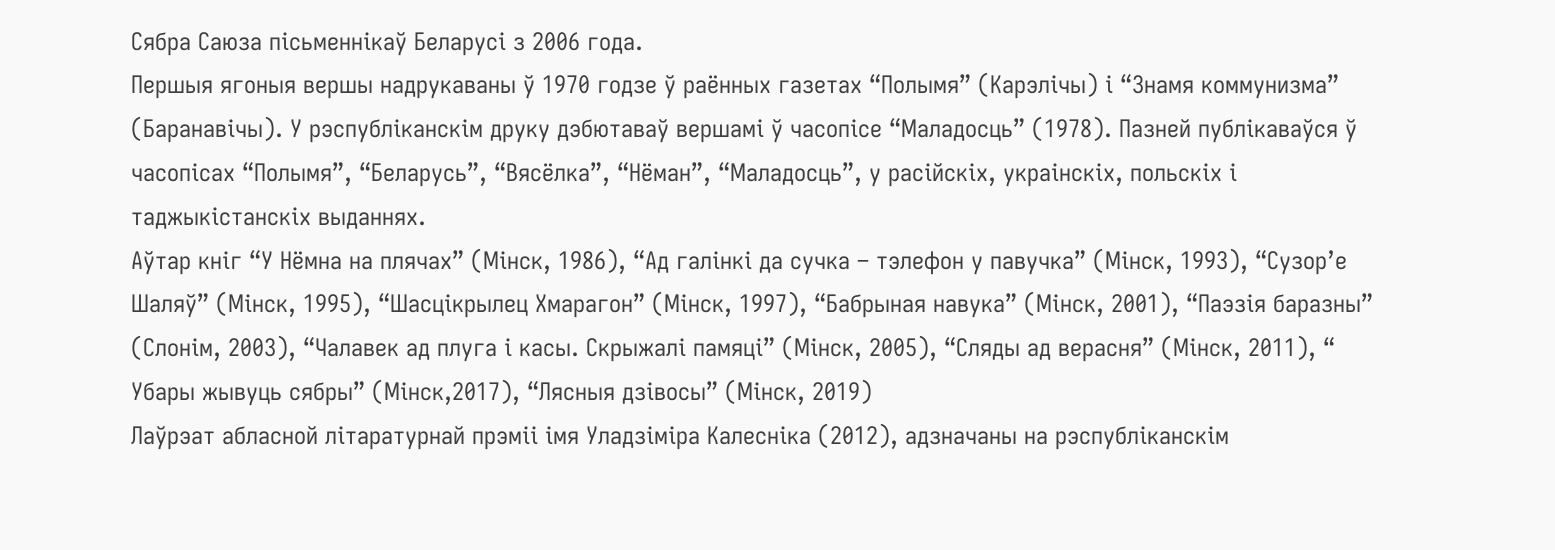Сябра Саюза пісьменнікаў Беларусі з 2006 года.
Першыя ягоныя вершы надрукаваны ў 1970 годзе ў раённых газетах “Полымя” (Карэлічы) і “Знамя коммунизма” (Баранавічы). У рэспубліканскім друку дэбютаваў вершамі ў часопісе “Маладосць” (1978). Пазней публікаваўся ў часопісах “Полымя”, “Беларусь”, “Вясёлка”, “Нёман”, “Маладосць”, у расійскіх, украінскіх, польскіх і таджыкістанскіх выданнях.
Аўтар кніг “У Нёмна на плячах” (Мінск, 1986), “Ад галінкі да сучка – тэлефон у павучка” (Мінск, 1993), “Сузор’е Шаляў” (Мінск, 1995), “Шасцікрылец Хмарагон” (Мінск, 1997), “Бабрыная навука” (Мінск, 2001), “Паэзія баразны” (Слонім, 2003), “Чалавек ад плуга і касы. Скрыжалі памяці” (Мінск, 2005), “Сляды ад верасня” (Мінск, 2011), “ Убары жывуць сябры” (Мінск,2017), “Лясныя дзівосы” (Мінск, 2019)
Лаўрэат абласной літаратурнай прэміі імя Уладзіміра Калесніка (2012), адзначаны на рэспубліканскім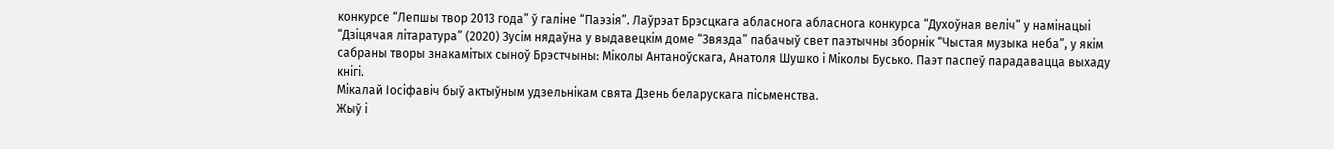конкурсе “Лепшы твор 2013 года” ў галiне “Паэзiя”. Лаўрэат Брэсцкага абласнога абласнога конкурса “Духоўная веліч” у намінацыі “Дзіцячая літаратура” (2020) Зусім нядаўна у выдавецкім доме “Звязда” пабачыў свет паэтычны зборнік “Чыстая музыка неба”, у якім сабраны творы знакамітых сыноў Брэстчыны: Міколы Антаноўскага, Анатоля Шушко і Міколы Бусько. Паэт паспеў парадавацца выхаду кнігі.
Мікалай Іосіфавіч быў актыўным удзельнікам свята Дзень беларускага пісьменства.
Жыў і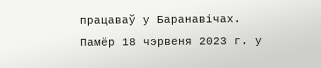працаваў у Баранавічах.
Памёр 18 чэрвеня 2023 г. у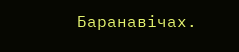Баранавічах.